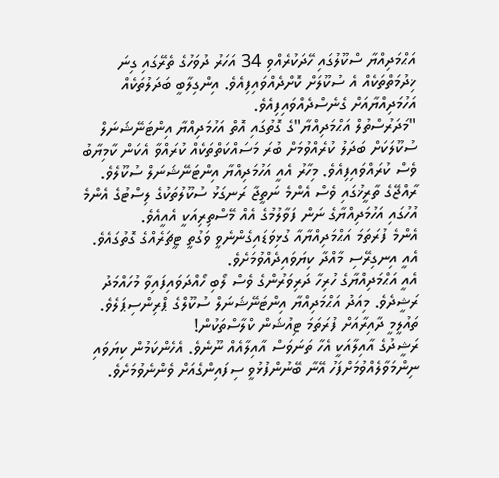އަޙްމަދިއްޔާ ސްކޫލުގައި ހޭދަކުރެއްވި 34 އަހަރު ދުވަހުގެ ތެރޭގައި ގިނަ ޚިދުމަތްތަކެއް އެ ސުކޫލަށް ކޮށްދެއްވައިފިއެވެ. އިންގިލާބީ ބަދަލުތަކެއް އަހުމަދިއްޔާއަށް ގެނެސްދެއްވައިފިއެވެ.
"މަދަރުސްތުލް އަޙްމަދިއްޔާ"ގެ ގޮތުގައި އޮތް އަހުމަދިއްޔާ އިންޓަނޭޝަނަލް ސުކޫލަކަށް ބަދަލު ކުރެއްވުމަށް ބުރަ މަސައްކަތްތަކެއް ކުރައްވާ އެކަން ކާމިޔާބު ވެސް ކުރައްވައިފިއެވެ. މިހާރު އެއީ އަހުމަދިއްޔާ އިންޓަނޭޝަނަލް ސުކޫލެވެ.
ރާއްޖޭގެ ތާރީޚުގައި ވެސް އެންމެ ނަތީޖާ ރަނގަޅު ސުކޫލުތަކުގެ ލިސްޓުގެ އެންމެ އުހުގައި އަހުމަދިއްޔާގެ ނަން ފަވާލުމުގެ އެއް މޭސްތިރިއަކީ އެއީއެވެ.
އެންމެ ފުރަތަމަ އަޙްމަދިއްޔާއާ ގުޅިވަޑައިގެންނެވީ ވަގުތީ ޓީޗަރެއްގެ ގޮތުގައެވެ. އެއީ އިނގިރޭސި މާއްދާ ކިޔަވައިދެއްވުމަށެވެ.
އެއީ އަޙްމަދިއްޔާގެ ހުރިހާ ދަރިވަރުންގެ ވެސް ލޯބި ހޯއްދަވައިފައިވާ މުހައްމަދު ރަޝީދެވެ. މިއަދު އަޙްމަދިއްޔާ އިންޓަނޭޝަނަލް ސުކޫލްގެ ޕްރިންސިޕަލެވެ.
ތައުލީމީ ދާއިރާއަށް ފުރަތަމަ ޓިއުޝަން ކްލާސްތަކުން!
ރަޝީދުގެ އާއިލާއަކީ އެހާ ތަނަވަސް އާއިލާއެއް ނޫނެވެ. އެހެންކަމުން ކިޔަވައި ނިންމަވާލެއްވުމަށްފަހު އޭނާ ބޭނުންފުޅުވީ ސިފައިންގެއަށް ވެންނެވުމަށެވެ.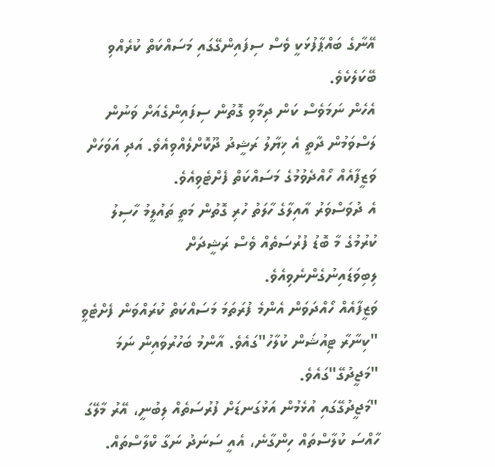އޭނާގެ ބައްޕާފުޅަކީ ވެސް ސިފައިންގޭގައި މަސައްކަތް ކުރެއްވި ބޭކަލެކެވެ.
އެހެން ނަމަވެސް ކަން ދިމާވި ގޮތުން ސިފައިންގެއަށް ވަނުން ލަސްވަމުން ދާތީ އެ ޚިޔާލު ރަޝީދު ދޫކޮށްލެއްވިއެވެ. އަދި އަވަހަށް ވަޒީފާއެއް ހޯއްދެވުމުގެ މަސައްކަތް ފެށްޓެވިއެވެ.
އެ ދުވަސްވަރު އާއިލާގެ ހާލަތު ހުރި ގޮތުން މަތީ ތައުލީމު ހާސިލު ކުރުމުގެ މާ ބޮޑު ފުރުސަތެއް ވެސް ރަޝީދަށް ލިބިވަޑައިނުގެންނެވިއެވެ.
ވަޒީފާއެއް ހޯއްދަވަން އެންމެ ފުރަތަމަ މަސައްކަތް ކުރައްވަން ފެށްޓެވީ "ކިނާރާ ޓިއުޝަން ކުލާހު"ގައެވެ. އާންމު ބަހުރުވައިން ނަމަ "މަޖީދުގޭ"ގައެވެ.
"މަޖީދުގޭގައި އުޅެމުން އަޅުގަނޑަށް ފުރުސަތެއް ލިބުނީ، އޭރު މާލޭގަ ހާއްސަ ކުލާސްތައް ހިންގާނެ، އެއީ ސަނަދު ނަގާ ކްލާސްތައް.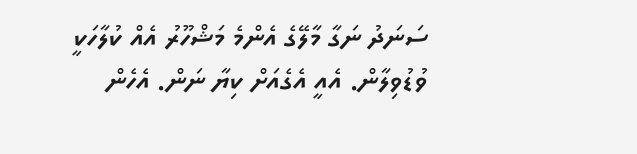ސަނަދު ނަގާ މާލޭގެ އެންމެ މަޝްހޫރު އެއް ކުލާހަކީ ވުޑުވިލާން. އެއީ އެގެއަށް ކިޔާ ނަން. އެހެން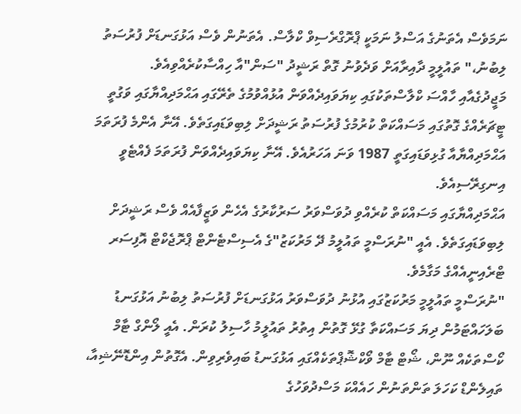ނަމަވެސް އެތަނުގެ އަސްލު ނަމަކީ ޕްރޮގްރެސިވް ކްލާސް. އެތަނުން ވެސް އަޅުގަނޑަށް ފުރުސަތު ލިބުނު،" ތައުލީމީ ދާއިރާއަށް ވަދެވުނު ގޮތް ރަޝީދު "ސަން"އާ ހިއްސާކުރެއްވިއެވެ.
މަޖީދުގެއާއި ހާއްސަ ކްލާސްތަކުގައި ކިޔަވައިދެއްވަން އުޅުއްވުމުގެ ތެރޭގައި އަޙްމަދިއްޔާގައި ވަގުތީ ޓީޗަރެއްގެ ގޮތުގައި މަސައްކަތް ކުރުމުގެ ފުރުސަތު ރަޝީދަށް ލިބިވަޑައިގަތެވެ. އޭނާ އެންމެ ފުރަތަމަ އަޙްމަދިއްޔާއާ ގުޅިވަޑައިގަތީ 1987 ވަނަ އަހަރުއެވެ. އޭނާ ކިޔަވައިދެއްވަން ފުރަތަމަ ފެއްޓެވީ އިނގިރޭސިއެވެ.
އަޙްމަދިއްޔާގައި މަސައްކަތް ކުރެއްވި ދުވަސްވަރު ސަރުކާރުގެ އެހެން ވަޒީފާއެއް ވެސް ރަޝީދަށް ލިބިވަޑައިގަތެވެ. އެއީ "ނުރަސްމީ ތައުލީމު ދޭ މަރުކަޒު"ގެ އެސިސްޓެންޓް ޕްރޮޖެކްޓް އޮފިސަރ ޓްރެއިނީއެއްގެ މަގާމެވެ.
"ނުރަސްމީ ތައުލީމީ މަރުކަޒުގައި އުޅުނު ދުވަސްވަރު އަޅުގަނޑަށް ފުރުސަތު ލިބުނު އަޅުގަނޑު ބަލަހައްޓަމުން ދިޔަ މަސައްކަތާ ގުޅޭ ގޮތުން އިތުރު ތައުލީމު ހާސިލު ކުރަން. އެއީ ލޯންގް ޓާމް ކޯސްތަކެއް ނޫން، ޝޯޓް ޓާމް ވޯކްޝޮޕްތަކެއްގައި އަޅުގަނޑު ބައިވެރިވިން. އެގޮތުން އިންޑޮނޭޝިއާ، ތައިލެންޑް ކަހަލަ ތަންތަނުން ހައެއްކަ މަސްދުވަހުގެ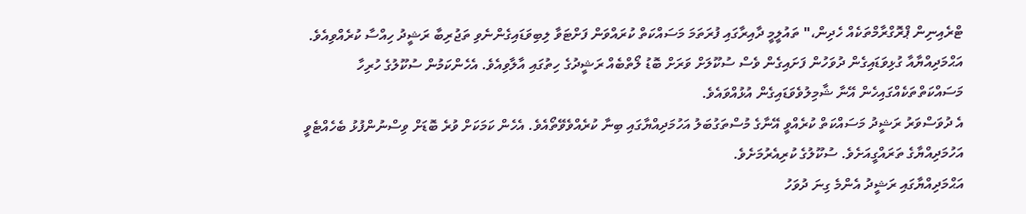ޓްރެއިނިން ޕްރޮގްރާމްތަކެއް ހެދިން،" ތައުލީމީ ދާއިރާގައި ފުރަތަމަ މަސައްކަތް ކުރައްވަން ފަށްޓަވާ ލިބިވަޑައިގެންނެވި ތަޖުރިބާ ރަޝީދު ހިއްސާ ކުރެއްވިއެވެ.
އަޙްމަދިއްޔާއާ ގުޅިވަޑައިގެން ދުވަހުން ފަށައިގެން ވެސް ސުކޫލަށް ވަރަށް ބޮޑު ލޯތްބެއް ރަޝީދުގެ ހިތުގައި އާލާވިއެވެ. އެހެންކަމުން ސުކޫލުގެ ހުރިހާ މަސައްކަތްތަކެއްގައިހެން އޭނާ ޝާމިލުވެވަޑައިގެން އުޅުއްވައެވެ.
އެ ދުވަސްވަރު ރަޝީދު މަސައްކަތް ކުރެއްވީ އޭނާގެ މުސްތަގުބަލު އަހުމަދިއްޔާގައި ބިނާ ކުރެއްވެވޭތޯއެވެ. އެހެން ކަމަކަށް ވުރެ ބޮޑަށް ވިސްނުންފުޅު ބެހެއްޓެވީ އަހުމަދިއްޔާގެ ތަރައްގީއަށެވެ. ސުކޫލުގެ ކުރިއެރުމަށެވެ.
އަޙްމަދިއްޔާގައި ރަޝީދު އެންމެ ގިނަ ދުވަހު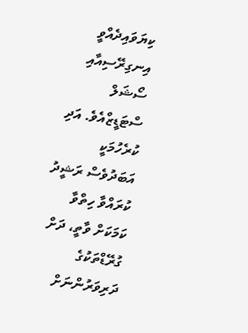ކިޔަވައިދެއްވީ އިނގިރޭސިއާއި ސޯޝަލް ސްޓަޑީޒްއެވެ. އަދި ކުރެހުމަކީ އަބަދުވެސް ރަޝީދު ކުރައްވާ ހިތްވާ ކަމަކަށް ވާތީ، ދަށް ގުރޭޑްތަކުގެ ދަރިވަރުންނަށް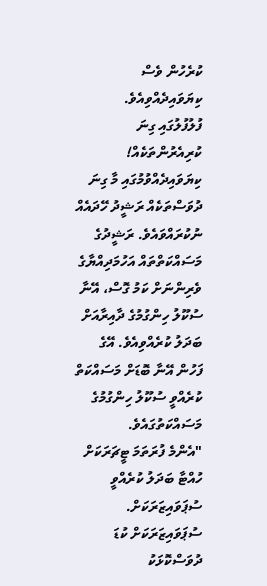ކުރެހުން ވެސް ކިޔަވައިދެއްވިއެވެ.
ފުލުފުލުގައި ގިނަ ކުރިއެރުންތަކެއް!
ކިޔަވައިދެއްވުމުގައި މާ ގިނަ ދުވަސްތަކެއް ރަޝީދު ހޭދައެއް ނުކުރައްވައެވެ. ރަޝީދުގެ މަސައްކަތްތައް އަހުމަދިއްޔާގެ ވެރިންނަށް ކަމު ގޮސް، އޭނާ ސުކޫލު ހިންގުމުގެ ދާއިރާއަށް ބަދަލު ކުރެއްވިއެވެ. އޭގެ ފަހުން އޭނާ ބޮޑަށް މަސައްކަތް ކުރެއްވީ ސުކޫލު ހިންގުމުގެ މަސައްކަތުގައެވެ.
"އެންމެ ފުރަތަމަ ޓީޗަރަކަށް ހުއްޓާ ބަދަލު ކުރެއްވީ ސުޕަވައިޒަރަކަށް. ސުޕަވައިޒަރަކަށް ކުޑަ ދުވަސްކޮޅަކު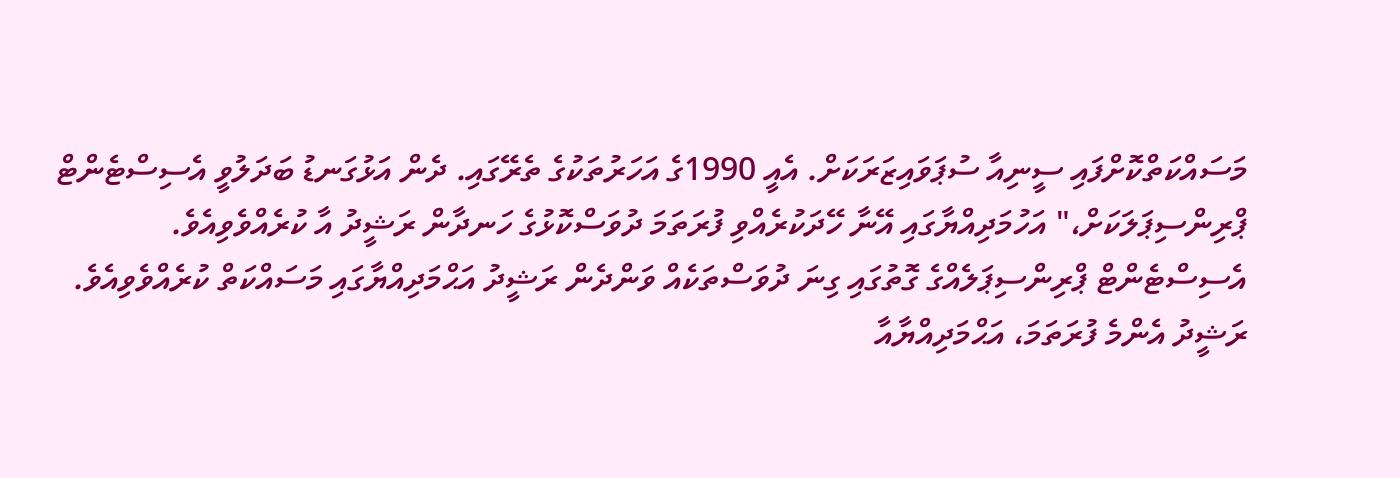މަސައްކަތްކޮށްފައި ސީނިއާ ސުޕަވައިޒަރަކަށް. އެއީ 1990ގެ އަހަރުތަކުގެ ތެރޭގައި. ދެން އަޅުގަނޑު ބަދަލުވީ އެސިސްޓެންޓް ޕްރިންސިޕަލަކަށް،" އަހުމަދިއްޔާގައި އޭނާ ހޭދަކުރެއްވި ފުރަތަމަ ދުވަސްކޮޅުގެ ހަނދާން ރަޝީދު އާ ކުރެއްވެވިއެވެ.
އެސިސްޓެންޓް ޕްރިންސިޕަލެއްގެ ގޮތުގައި ގިނަ ދުވަސްތަކެއް ވަންދެން ރަޝީދު އަޙްމަދިއްޔާގައި މަސައްކަތް ކުރެއްވެވިއެވެ.
ރަޝީދު އެންމެ ފުރަތަމަ، އަޙްމަދިއްޔާއާ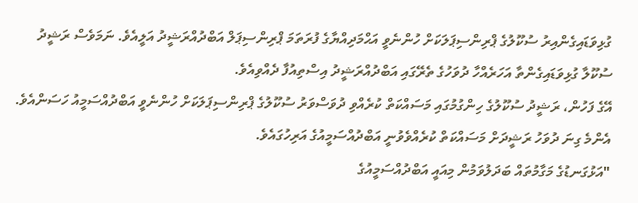ގުޅިވަޑައިގެންއިރު ސުކޫލުގެ ޕްރިންސިޕަލަކަށް ހުންނެވީ އަޙްމަދިއްޔާގެ ފުރަތަމަ ޕްރިންސިޕަލް އަބްދުއްރަޝީދު އަލީއެވެ. ނަމަވެސް ރަޝީދު ސުކޫލާ ގުޅިވަޑައިގެންތާ އަހަރެއްހާ ދުވަހުގެ ތެރޭގައި އަބްދުއްރަޝީދު އިސްތިއުފާ ދެއްވިއެވެ.
އޭގެ ފަހުން، ރަޝީދު ސުކޫލުގެ ހިންގުމުގައި މަސައްކަތް ކުރެއްވި ދުވަސްވަރު ސުކޫލުގެ ޕްރިންސިޕަލަކަށް ހުންނެވީ އަބްދުއްސަމީއު ހަސަންއެވެ. އެންމެ ގިނަ ދުވަހު ރަޝީދަށް މަސައްކަތް ކުރެއްވެވުނީ އަބްދުއްސަމީއުގެ އަރިހުގައެވެ.
"އަޅުގަނޑުގެ މަގާމުތައް ބަދަލުވަމުން މިއައީ އަބްދުއްސަމީއުގެ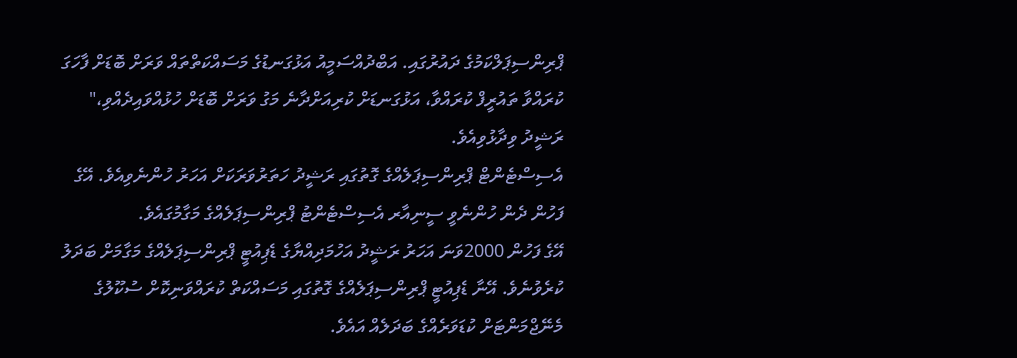ޕްރިންސިޕަލްކަމުގެ ދައުރުގައި. އަބްދުއްސަމީއު އަޅުގަނޑުގެ މަސައްކަތްތައް ވަރަށް ބޮޑަށް ފާހަގަ ކުރައްވާ ތައުރީފް ކުރައްވާ، އަޅުގަނޑަށް ކުރިއަށްދާނެ މަގު ވަރަށް ބޮޑަށް ހުޅުއްވައިދެއްވި،" ރަޝީދު ވިދާޅުވިއެވެ.
އެސިސްޓެންޓް ޕްރިންސިޕަލެއްގެ ގޮތުގައި ރަޝީދު ހަތަރުވަރަކަށް އަހަރު ހުންނެވިއެވެ. އޭގެ ފަހުން ދެން ހުންނެވީ ސީނިއާރ އެސިސްޓެންޓު ޕްރިންސިޕަލެއްގެ މަގާމުގައެވެ.
އޭގެ ފަހުން 2000ވަނަ އަހަރު ރަޝީދު އަހުމަދިއްޔާގެ ޑެޕިއުޓީ ޕްރިންސިޕަލެއްގެ މަގާމަށް ބަދަލު ކުރެވުނެވެ. އޭނާ ޑެޕިއުޓީ ޕްރިންސިޕަލެއްގެ ގޮތުގައި މަސައްކަތް ކުރައްވަނިކޮށް ސުކޫލުގެ މެނޭޖްމަންޓަށް ކުޑަވަރެއްގެ ބަދަލެއް އައެވެ.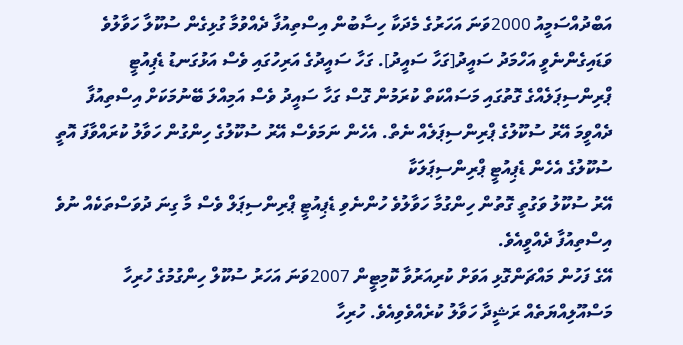އަބްދުއްސަމީއު 2000ވަނަ އަހަރުގެ މެދަކާ ހިސާބުން އިސްތިއުފާ ދެއްވުމާ ގުޅިގެން ސުކޫލާ ހަވާލުވެ ވަޑައިގެންނެވީ އަހްމަދު ސައީދު[ގަހާ ސައީދު]. ގަހާ ސައީދުގެ އަރިހުގައި ވެސް އަޅުގަނޑު ޑެޕިއުޓީ ޕްރިންސިޕަލެއްގެ ގޮތުގައި މަސައްކަތް ކުރަމުން ގޮސް ގަހާ ސައީދު ވެސް އަމިއްލަ ބޭނުމަކަށް އިސްތިއުފާ ދެއްވީމަ އޭރު ސުކޫލުގެ ޕްރިންސިޕަލެއް ނެތް. އެހެން ނަމަވެސް އޭރު ސުކޫލުގެ ހިންގުން ހަވާލު ކުރައްވާފަ އޮތީ ސުކޫލުގެ އެހެން ޑެޕިއުޓީ ޕްރިންސިޕަލަކާ
އޭރު ސުކޫލު ވަގުތީ ގޮތުން ހިންގުމާ ހަވާލުވެ ހުންނެވި ޑެޕިއުޓީ ޕްރިންސިޕަލް ވެސް މާ ގިނަ ދުވަސްތަކެއް ނުވެ އިސްތިއުފާ ދެއްވީއެވެ.
އޭގެ ފަހުން މައްޗަންގޮޅި އަވަށް ކުރިއަރުވާ ކޮމިޓީން 2007ވަނަ އަހަރު ސުކޫލް ހިންގުމުގެ ހުރިހާ މަސްއޫލިއްޔަތެއް ރަޝީދާ ހަވާލު ކުރެއްވެވިއެވެ. ހުރިހާ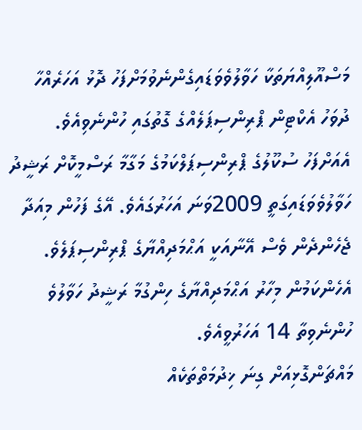މަސްއޫލިއްޔަތަކާ ހަވާލުވެވަޑައިގެންނެވުމަށްފަހު ދޮޅު އަހަރެއްހާ ދުވަހު އެކްޓިން ޕްރިންސިޕަލެއްގެ ގޮތުގައި ހުންނެވިއެވެ.
އެއަށްފަހު ސުކޫލުގެ ޕްރިންސިޕަލްކަމުގެ މަގާމާ ރަސްމީކޮށް ރަޝީދު ހަވާލުވެވަޑައިގަތީ 2009ވަނަ އަހަރުގައެވެ. އޭގެ ފަހުން މިއަދާ ޖެހެންދެން ވެސް އޭނާއަކީ އަޙްމަދިއްޔާގެ ޕްރިންސިޕަލެވެ. އެހެންކަމުން މިހާރު އަޙްމަދިއްޔާގެ ހިންގުމާ ރަޝީދު ހަވާލުވެ ހުންނެވިތާ 14 އަހަރުވީއެވެ.
މައްޗަންގޮޅިއަށް ގިނަ ޚިދުމަތްތަކެއް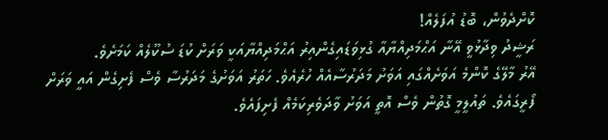ކޮށްދެވުން، ބޮޑު އުފަލެއް!
ރަޝީދު ވިދާޅުވީ އޭނާ އަޙްމަދިއްޔާއާ ގުޅިވަޑައިގެންއިރު އަޙްމަދިއްޔާއަކީ ވަރަށް ކުޑަ ސުކޫލެއް ކަމަށެވެ.
އޭރު މާލޭގެ ކޮންމެ އަވަށެއްގައި އަވަށު މަދަރުސާއެއް ހުރެއެވެ. ހަތަރު އަވަށުގެ މަދަރުސާ ވެސް ފެށިގެން އައީ ވަރަށް ފޯރީގައެވެ. ތައުލީމީ ގޮތުން ވެސް އޮތީ އަވަށު ވާދަވެރިކަމެއް ފެށިފައެވެ.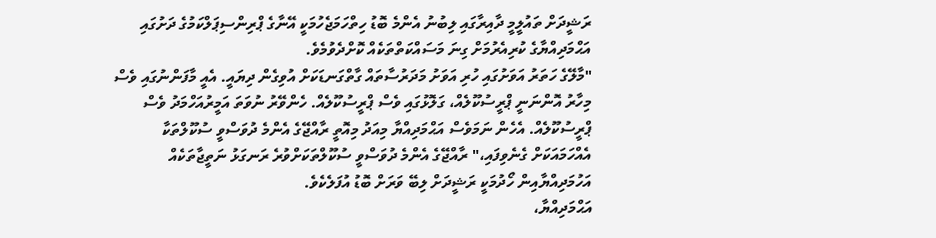ރަޝީދަށް ތައުލީމީ ދާއިރާގައި ލިބުނު އެންމެ ބޮޑު ހިތްހަމަޖެހުމަކީ އޭނާގެ ޕްރިންސިޕަލްކަމުގެ ދަށުގައި އަޙްމަދިއްޔާގެ ކުރިއެރުމަށް ގިނަ މަސައްކަތްތަކެއް ކޮށްދެވުމެވެ.
"މާލޭގެ ހަތަރު އަވަށުގައި ހުރި އަވަށު މަދަރުސާތައް ގާތްގަނޑަކަށް އުވިގެން ދިޔައީ. އެއީ މާފަންނުގައި ވެސް މިހާރު އޮންނަނީ ޕްރީސުކޫލެއް، ގަލޮޅުގައި ވެސް ޕްރީސުކޫލެއް. ހެންވޭރު ނުވަތަ އަމީރުއަހްމަދު ވެސް ޕްރީސުކޫލެއް. އެހެން ނަމަވެސް އަޙްމަދިއްޔާ މިއަދު މިއޮތީ ރާއްޖޭގެ އެންމެ ދުވަސްވީ ސުކޫލްތަކާ އެއްހަމައަކަށް ގެނެވިފައި،" ރާއްޖޭގެ އެންމެ ދުވަސްވީ ސުކޫލްތަކަށްވުރެ ރަނގަޅު ނަތީޖާތަކެއް އަހުމަދިއްޔާއިން ހޯދުމަކީ ރަޝީދަށް ލިބޭ ވަރަށް ބޮޑު އުފަލެކެވެ.
އަޙްމަދިއްޔާ،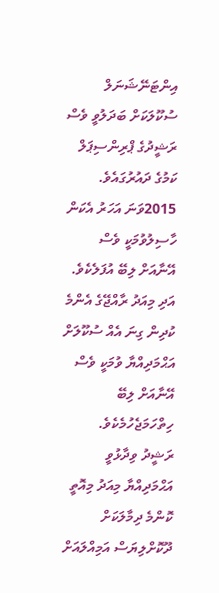އިންޓަނޭޝަނަލް ސުކޫލަކަށް ބަދަލުވީ ވެސް ރަޝީދުގެ ޕްރިންސިޕަލް ކަމުގެ ދައުރުގައެވެ. 2015ވަނަ އަހަރު އެކަން ހާސިލުވުމަކީ ވެސް އޭނާއަށް ލިބޭ އުފަލެކެވެ. އަދި މިއަދު ރާއްޖޭގެ އެންމެ ކުދިން ގިނަ އެއް ސުކޫލަށް އަޙްމަދިއްޔާ ވުމަކީ ވެސް އޭނާއަށް ލިބޭ ހިތްހަމަޖެހުމެކެވެ.
ރަޝީދު ވިދާޅުވީ އަޙްމަދިއްޔާ މިއަދު މިއޮތީ ކޮންމެ ދިމާލަކަށް ދޫކޮށްލިޔަސް އަމިއްލައަށް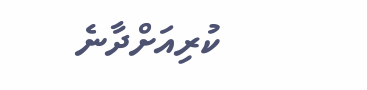ކުރިއަށްދާނެ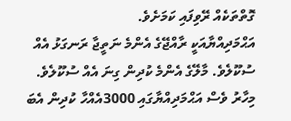ގޮތްތަކެއް ރޭވިފައި ކަމަށެވެ.
އަޙްމަދިއްޔާއަކީ ރާއްޖޭގެ އެންމެ ނަތީޖާ ރަނގަޅު އެއް ސުކޫލެވެ. މާލޭގެ އެންމެ ކުދިން ގިނަ އެއް ސުކޫލެވެ. މިހާރު ވެސް އަޙްމަދިއްޔާގައި 3000އެއްހާ ކުދިން އެބަ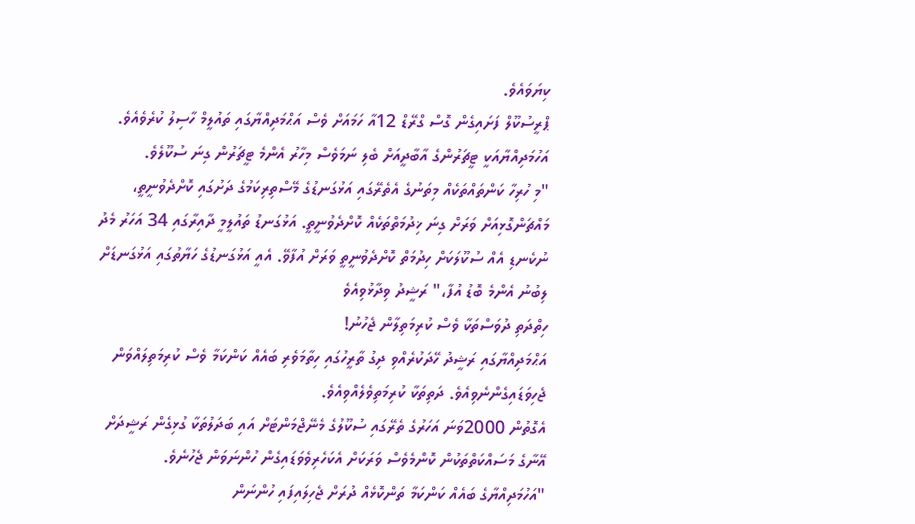ކިޔަވައެވެ.
ޕްރީސުކޫލް ފަށައިގެން ގޮސް ގްރޭޑް 12އާ ހަމައަށް ވެސް އަޙްމަދިއްޔާގައި ތައުލީމް ހާސިލު ކުރެވެއެވެ. އަހުމަދިއްޔާއަކީ ޓީޗަރުންގެ އާބާދީއަށް ބެލި ނަމަވެސް މިހާރު އެންމެ ޓީޗަރުން ގިނަ ސުކޫލެވެ.
"މި ހުރިހާ ކަންތައްތަކެއް މިތަނުގެ އެތެރޭގައި އަޅުގަނޑުގެ މޭސްތިރިކަމުގެ ދަށުގައި ކޮށްދެވުނީތީ، މައްޗަންގޮޅިއަށް ވަރަށް ގިނަ ޚިދުމަތްތަކެއް ކޮށްދެވުނީތީ. އަޅުގަނޑު ތައުލީމީ ދާއިރާގައި 34 އަހަރު މެދު ނުކެނޑި އެއް ސުކޫލަކަށް ހިދުމަތް ކޮށްދެވުނީތީ ވަރަށް އުފާވޭ. އެއީ އަޅުގަނޑުގެ ހަޔާތުގައި އަޅުގަނޑަށް ލިބުނު އެންމެ ބޮޑު އުފާ،" ރަޝީދު ވިދާޅުވިއެވެ
ހިތްދަތި ދުވަސްތަކާ ވެސް ކުރިމަތިލާން ޖެހުނު!
އަޙްމަދިއްޔާގައި ރަޝީދު ހޭދަކުރެއްވި ދިގު ތާރީހުގައި ހިތާމަވެރި ބައެއް ކަންކަމާ ވެސް ކުރިމަތިލައްވަން ޖެހިވަޑައިގެންނެވިއެވެ. ދަތިތަކާ ކުރިމަތިވެލެއްވިއެވެ.
އެގޮތުން 2000ވަނަ އަހަރުގެ ތެރޭގައި ސުކޫލުގެ މެނޭޖްމަންޓަށް އައި ބަދަލުތަކާ ގުޅިގެން ރަޝީދަށް އޭނާގެ މަސައްކަތްތަކުން ކޮންމެވެސް ވަރަކަށް އެކަހެރިވެވަޑައިގެން ހުންނަވަން ޖެހުނެވެ.
"އަހުމަދިއްޔާގެ ބައެއް ކަންކަމާ ތަންކޮޅެއް ދުރަށް ޖެހިލައިފައި ހުންނަން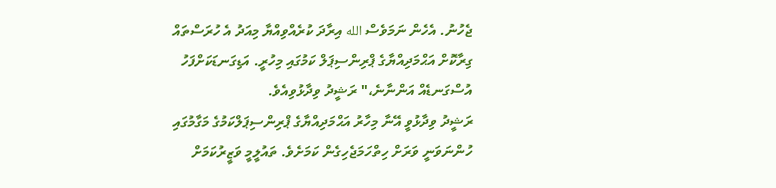ޖެހުނު. އެހެން ނަމަވެސް الله އިރާދަ ކުރެއްވިއްޔާ މިއަދު އެ ހުރަސްތައް ގިރާކޮށް އަޙްމަދިއްޔާގެ ޕްރިންސިޕަލް ކަމުގައި މިހުރީ. އަޑިގަނޑަކަށްފަހު އުސްގަނޑެއް އަންނާނެ،" ރަޝީދު ވިދާޅުވިއެވެ.
ރަޝީދު ވިދާޅުވީ އޭނާ މިހާރު އަޙްމަދިއްޔާގެ ޕްރިންސިޕަލްކަމުގެ މަގާމުގައި ހުންނަވަނީ ވަރަށް ހިތްހަމަޖެހިގެން ކަމަށެވެ. ތައުލީމީ ވަޒީރުކަމަށް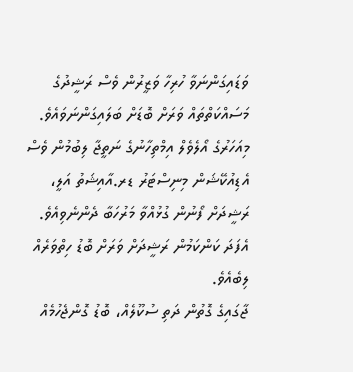ވަޑައިގަންނަވާ ހުރިހާ ވަޒީރުން ވެސް ރަޝީދުގެ މަސައްކަތްތައް ވަރަށް ބޮޑަށް ބަލައިގަންނަވައެވެ.
މިއަހަރުގެ އޯލެވެލް އިމްތިހާނުގެ ނަތީޖާ ލިބުމުން ވެސް އެޑިއުކޭޝަން މިނިސްޓަރު ޑރ.އާއިޝަތު އަލީ، ރަޝީދަށް ފޯނުން ގުޅުއްވާ މަރުހަބާ ދެންނެވިއެވެ. އެފަދަ ކަންކަމުން ރަޝީދަށް ވަރަށް ބޮޑު ހިތްވަރެއް ލިބެއެވެ.
ޖާގައިގެ ގޮތުން ދަތި ސުކޫލެއް، ބޮޑު ގޮންޖެހުމެއް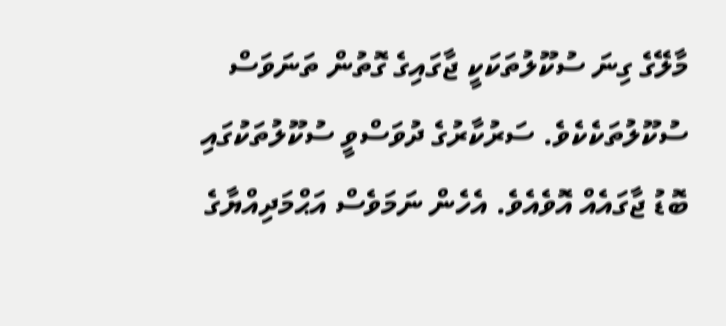މާލޭގެ ގިނަ ސުކޫލުތަކަކީ ޖާގައިގެ ގޮތުން ތަނަވަސް ސުކޫލުތަކެކެވެ. ސަރުކާރުގެ ދުވަސްވީ ސުކޫލުތަކުގައި ބޮޑު ޖާގައެއް އޮވެއެވެ. އެހެން ނަމަވެސް އަޙްމަދިއްޔާގެ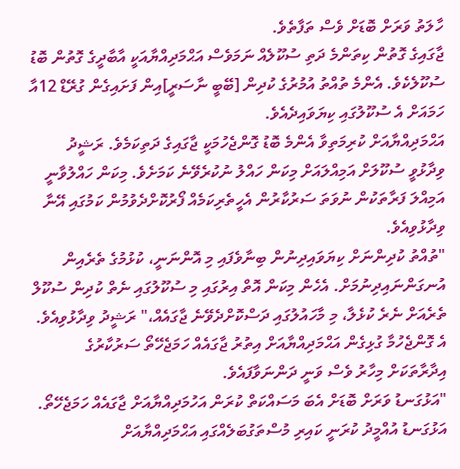ހާލަތު ވަރަށް ބޮޑަށް ވެސް ތަފާތެވެ.
ޖާގައިގެ ގޮތުން ކިތަންމެ ދަތި ސުކޫލެއް ނަމަވެސް އަޙްމަދިއްޔާއަކީ އާބާދީގެ ގޮތުން ބޮޑު ސުކޫލެކެވެ. އެންމެ ތުއްތު އުމުރުގެ ކުދިން [ބޭބީ ނާސަރީ]އިން ފަށައިގެން ގުރޭޑް 12އާ ހަމައަށް އެ ސުކޫލުގައި ކިޔަވައިދެއެވެ.
އަޙްމަދިއްޔާއަށް ކުރިމަތިވާ އެންމެ ބޮޑު ގޮންޖެހުމަކީ ޖާގައިގެ ދަތިކަމެވެ. ރަޝީދު ވިދާޅުވީ ސުކޫލަށް އަމިއްލައަށް މިކަން ހައްލު ނުކުރެވޭނެ ކަމަށެވެ. މިކަން ހައްލުވާނީ އަމިއްލަ ފަރާތަކުން ނުވަތަ ސަރުކާރުން އެހީތެރިކަމެއް ފޯރުކޮށްދެވުމުން ކަމުގައި އޭނާ ވިދާޅުވިއެވެ.
"ތުއްތު ކުދިންނަށް ކިޔަވައިދިނުން ބިނާވެފައި މި އޮންނަނީ، ކުޅުމުގެ ތެރެއިން އުނގަންނައިދިނުމަށް. އެހެން މިކަން އޮތް އިރުގައި މި ސުކޫލުގައި ނެތް ކުދިން ސުކޫލް ތެރެއަށް ނެރެ ކުޅެލާ، މި މާހައުލުގައި ދަސްކޮށްދެވޭނެ ޖާގައެއް،" ރަޝީދު ވިދާޅުވިއެވެ.
އެ ގޮންޖެހުމާ ގުޅިގެން އަޙްމަދިއްޔާއަށް އިތުރު ޖާގައެއް ހަމަޖެހޭތޯ ސަރުކާރުގެ އިދާރާތަކަށް މިހާރު ވެސް ވަނީ ދަންނަވާފައެވެ.
"އަޅުގަނޑު ވަރަށް ބޮޑަށް އެބަ މަސައްކަތް ކުރަން އަހުމަދިއްޔާއަށް ޖާގައެއް ހަމަޖެހޭތޯ. އަޅުގަނޑު އުއްމީދު ކުރަނީ ކައިރި މުސްތަގުބަލެއްގައި އަޙްމަދިއްޔާއަށް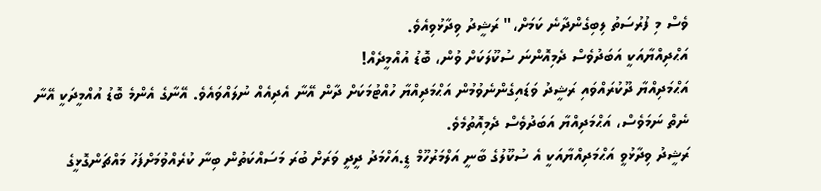ވެސް މި ފުރުސަތު ލިބިގެންދާނެ ކަމަށް،" ރަޝީދު ވިދާޅުވިއެވެ.
އަޙްދިއްޔާއަކީ އަބަދުވެސް ދެމިއޮންނަ ސުކޫލަކަށް ވުން، ބޮޑު އުއްމީދެއް!
އަޙްމަދިއްޔާ ދޫކުރައްވައި ރަޝީދު ވަޑައިގެންނެވުމުން އަޙްމަދިއްޔާ ހުއްޓުމަކަށް ދާން އޭނާ އެދިއެއް ނުލައްވައެވެ. އޭނާގެ އެންމެ ބޮޑު އުއްމީދަކީ އޭނާ ނެތް ނަމަވެސް، އަޙްމަދިއްޔާ އަބަދުވެސް ދެމިއޮތުމެވެ.
ރަޝީދު ވިދާޅުވީ އަޙްމަދިއްޔާއަކީ އެ ސުކޫލުގެ ބާނީ އަލްމަރުހޫމް ޑީ.އަހްމަދު ދީދީ ވަރަށް ބުރަ މަސައްކަތުން ބިނާ ކުރެއްވުމަށްފަހު މައްޗަންގޮޅީގެ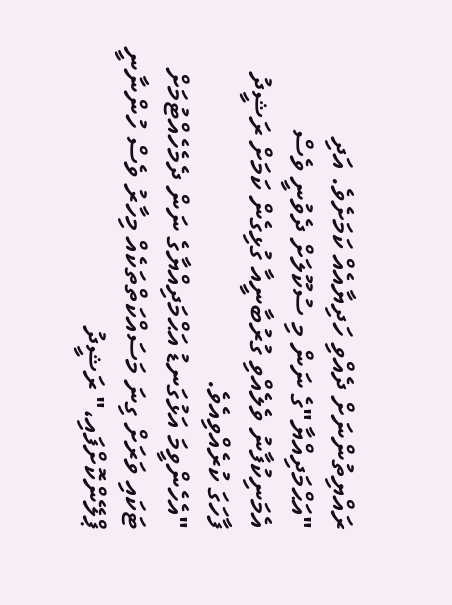ރައްޔިތުންނަށް ދެއްވި ހަދިޔާއެއް ކަމަށެވެ. އަދި "އަޙްމަދިއްޔާ"ގެ ނަން މި ސުކޫލަށް ދެވުނީ ވެސް އެމަނިކުފާނު ވެލެއްވި ގުރުބާނީއާ ގުޅިގެން ކަމަށް ރަޝީދު ފާހަގަ ކުރެއްވިއެވެ.
"އެހެންވީމަ އަޅުގަނޑު އަޙްމަދިއްޔާގެ ނަން ދެމެހެއްޓުމަށް ޓަކައި ވަރަށް ގިނަ މަސައްކަތްތަކެއް މިހާރު ވެސް ހުންނާނީ ޕްލޭންކޮށްފައި،" ރަޝީދު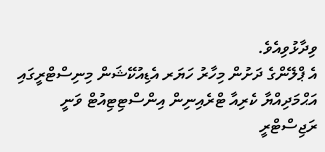ވިދާޅުވިއެވެ.
އެ ޕްލޭންގެ ދަށުން މިހާރު ހަޔަރ އެޑިއުކޭޝަން މިނިސްޓްރީގައި އަޙްމަދިއްޔާ ކެރިއާ ޓްރެއިނިން އިންސްޓިޓިއުޓް ވަނީ ރަޖިސްޓްރީ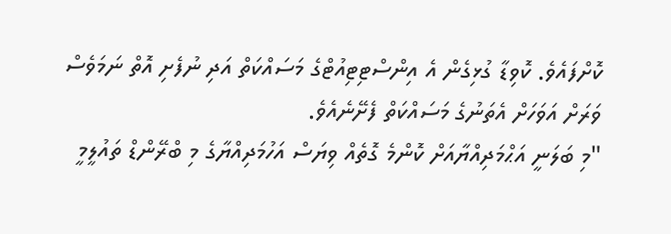ކޮށްފައެވެ. ކޮވިޑާ ގުޅިގެން އެ އިންސްޓިޓިއުޓްގެ މަސައްކަތް އަދި ނުފެށި އޮތް ނަމަވެސް ވަރަށް އަވަހަށް އެތަނުގެ މަސައްކަތް ފެށޭނެއެވެ.
"މި ބަލަނީ އަޙްމަދިއްޔާއަށް ކޮންމެ ގޮތެއް ވިޔަސް އަހުމަދިއްޔާގެ މި ބްރޭންޑް ތައުލީމީ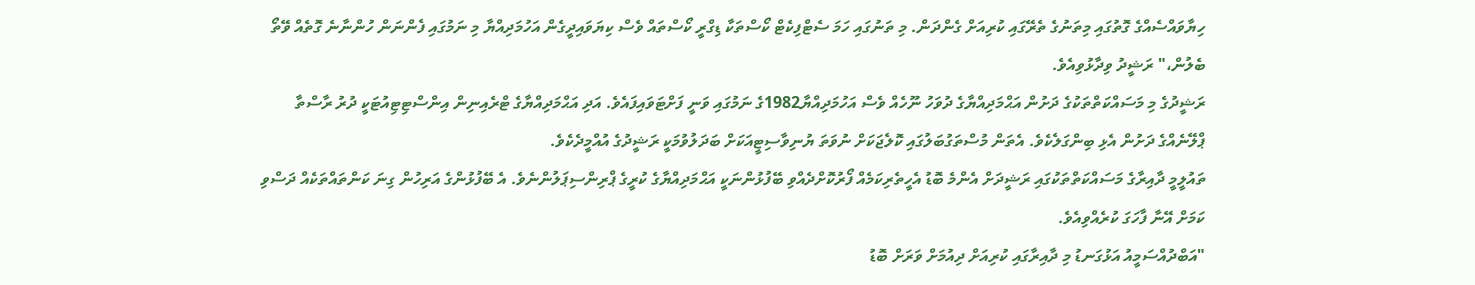ހިޔާވައްސެއްގެ ގޮތުގައި މިތަނުގެ ތެރޭގައި ކުރިއަށް ގެންދަން. މި ތަނުގައި ހަމަ ސެޓްފިކެޓް ކޯސްތަކާ ޑިގްރީ ކޯސްތައް ވެސް ކިޔަވައިދީގެން އަހުމަދިއްޔާ މި ނަމުގައި ފެންނަން ހުންނާނެ ގޮތެއް ވޭތޯ ބެލުން،" ރަޝީދު ވިދާޅުވިއެވެ.
ރަޝީދުގެ މި މަސައްކަތްތަކުގެ ދަށުން އަޙްމަދިއްޔާގެ ދުވަހު ނޫހެއް ވެސް އަހުމަދިއްޔާ1982ގެ ނަމުގައި ވަނީ ފަށްޓަވައިފައެވެ. އަދި އަޙްމަދިއްޔާގެ ޓްރެއިނިން އިންސްޓިޓިއުޓަކީ ދުރު ރާސްތާ ޕްލޭނެއްގެ ދަށުން އެޅި ބިންގަލެކެވެ. އެތަން މުސްތަގުބަލުގައި ކޮލެޖަކަށް ނުވަތަ ޔުނިވާސިޓީއަކަށް ބަދަލުވުމަކީ ރަޝީދުގެ އުއްމީދެކެވެ.
ތައުލީމީ ދާއިރާގެ މަސައްކަތްތަކުގައި ރަޝީދަށް އެންމެ ބޮޑު އެހީތެރިކަމެއް ފޯރުކޮށްދެއްވި ބޭފުޅުންނަކީ އަޙްމަދިއްޔާގެ ކުރީގެ ޕްރިންސިޕަލުންނެވެ. އެ ބޭފުޅުންގެ އަރިހުން ގިނަ ކަންތައްތަކެއް ދަސްވި ކަމަށް އޭނާ ފާހަގަ ކުރެއްވިއެވެ.
"އަބްދުއްސަމީއު އަޅުގަނޑު މި ދާއިރާގައި ކުރިއަށް ދިއުމަށް ވަރަށް ބޮޑު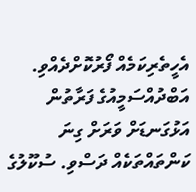އެހީތެރިކަމެއް ފޯރުކޮށްދެއްވި. އަބްދުއްސަމީއުގެ ފަރާތުން އަޅުގަނޑަށް ވަރަށް ގިނަ ކަންތައްތަކެއް ދަސްވި. ސުކޫލުގެ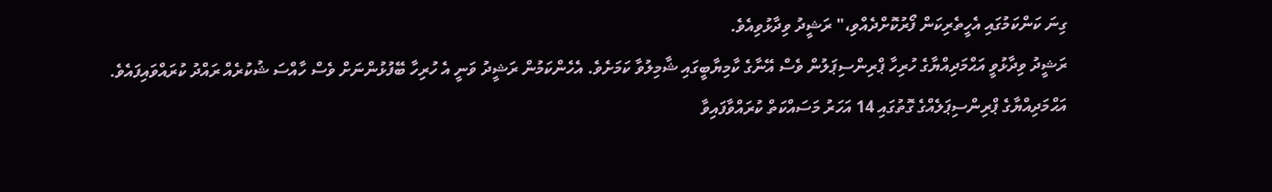ގިނަ ކަންކަމުގައި އެހީތެރިކަން ފޯރުކޮށްދެއްވި،" ރަޝީދު ވިދާޅުވިއެވެ.
ރަޝީދު ވިދާޅުވީ އަޙްމަދިއްޔާގެ ހުރިހާ ޕްރިންސިޕަލުން ވެސް އޭނާގެ ކާމިޔާބީގައި ޝާމިލުވާ ކަމަށެވެ. އެހެންކަމުން ރަޝީދު ވަނީ އެ ހުރިހާ ބޭފުޅުންނަށް ވެސް ހާއްސަ ޝުކުރެއް ރައްދު ކުރައްވައިފައެވެ.
އަޙްމަދިއްޔާގެ ޕްރިންސިޕަލެއްގެ ގޮތުގައި 14 އަހަރު މަސައްކަތް ކުރައްވާފައިވާ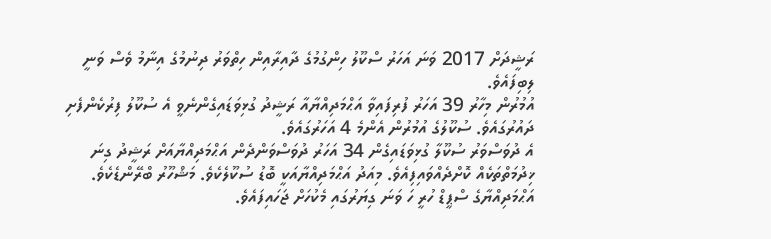ރަޝީދަށް 2017 ވަނަ އަހަރު ސްކޫލު ހިންގުމުގެ ދާއިރާއިން ހިތްވަރު ދިނުމުގެ އިނާމު ވެސް ވަނީ ލިބިފައެވެ.
އުމުރުން މިހާރު 39 އަހަރު ފުރިފައިވާ އަޙްމަދިއްޔާއާ ރަޝީދު ގުޅިވަޑައިގެންނެވީ އެ ސުކޫލު ފިރުކެންފެށި ދައުރުގައެވެ. ސުކޫލުގެ އުމުރުން އެންމެ 4 އަހަރުގައެވެ.
އެ ދުވަސްވަރު ސުކޫލާ ގުޅިވަޑައިގެން 34 އަހަރު ދުވަސްވަންދެން އަޙްމަދިއްޔާއަށް ރަޝީދު ގިނަ ޚިދުމަތްތަކެއް ކޮށްދެއްވައިފިއެވެ. މިއަދު އަޙްމަދިއްޔާއަކީ ބޮޑު ސުކޫލެކެވެ. މަޝްހޫރު ބްރޭންޑެކެވެ. އަޙްމަދިއްޔާގެ ސްޕީޑް ހުރީ ހަ ވަނަ ގިޔަރުގައި މެކުހަށް ޖަހައިފައެވެ.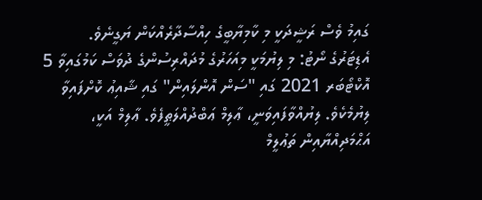ގައިމު ވެސް ރަޝީދަކީ މި ކާމިޔާބީގެ ހިއްސާދާރެއްކަން ޔަގީނެވެ.
އެޑިޓަރުގެ ނޯޓު: މި ލިޔުމަކީ މިއަހަރުގެ މުދައްރިސުންގެ ދުވަސް ކަމުގައިވާ 5 އޮކްޓޯބަރ 2021 ގައި "ސަން އޮންލައިން" ގައި ޝާއިޢު ކޮށްފައިވާ ލިޔުމެކެވެ. ލިޔުއްވާފައިވަނީ، ޢާލިމް ޢަބްދުއްލަޠީފެވެ. ޢާލިމް އަކީ، އަޙްމަދިއްޔާއިން ތަޢުލީމް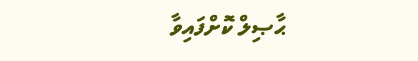ޙާޞިލް ކޮށްފައިވާ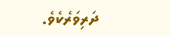ދަރިވަރެކެވެ.